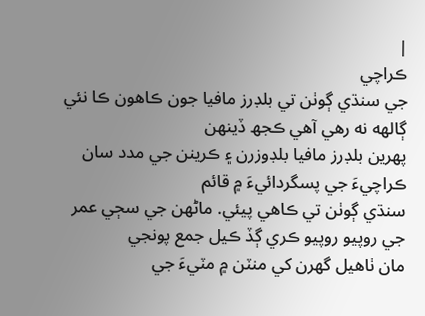|
ڪراچي
جي سنڌي ڳوٺن تي بلڊرز مافيا جون ڪاهون ڪا نئي ڳالهه نه رهي آهي ڪجھ ڏينهن
پهرين بلڊرز مافيا بلڊوزرن ۽ ڪرينن جي مدد سان ڪراچيءَ جي پسگردائيءَ ۾ قائم
سنڌي ڳوٺن تي ڪاهي پيئي. ماڻهن جي سڄي عمر جي روپيو روپيو ڪري ڳڏ ڪيل جمع پونجي
مان ٺاهيل گھرن کي منٽن ۾ مٽيءَ جي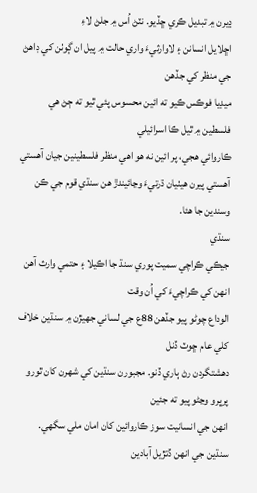ڍيرن ۾ تبديل ڪري ڇڏيو. نٽڻ اُس ۾ جلڻ لاءِ
اڇلايل انسانن ۽ لاوارثيءَ واري حالت ۾ پيل ان ڳوٺن کي ڊاهڻ جي منظر کي جڏهن
ميڊيا فوڪس ڪيو ته ائين محسوس پئي ٿيو ته ڄڻ هي فلسطين ۾ ٿيل ڪا اسرائيلي
ڪاروائي هجي، پر ائين نه هو اهي منظر فلسطينين جيان آهستي آهستي پيرن هيٺيان ڌرتيءَ وڃائيندڙ هن سنڌي قوم جي ڪن وسندين جا هئا.
سنڌي
جيڪي ڪراچي سميت پوري سنڌ جا اڪيلا ۽ حتمي وارث آهن انهن کي ڪراچيءَ کي اُن وقت
الوداع چوڻو پيو جڏهن 88ع جي لساني جھيڙن ۾ سنڌين خلاف کلي عام ڇوٽ ڏنل
دهشتگردن رڻ ٻاري ڏنو. مجبورن سنڌين کي شهرن کان ٿورو پرڀرو وڃڻو پيو ته جئين
انهن جي انسانيت سوز ڪاروائين کان امان ملي سگھي. سنڌين جي انهن ڏتڙيل آبادين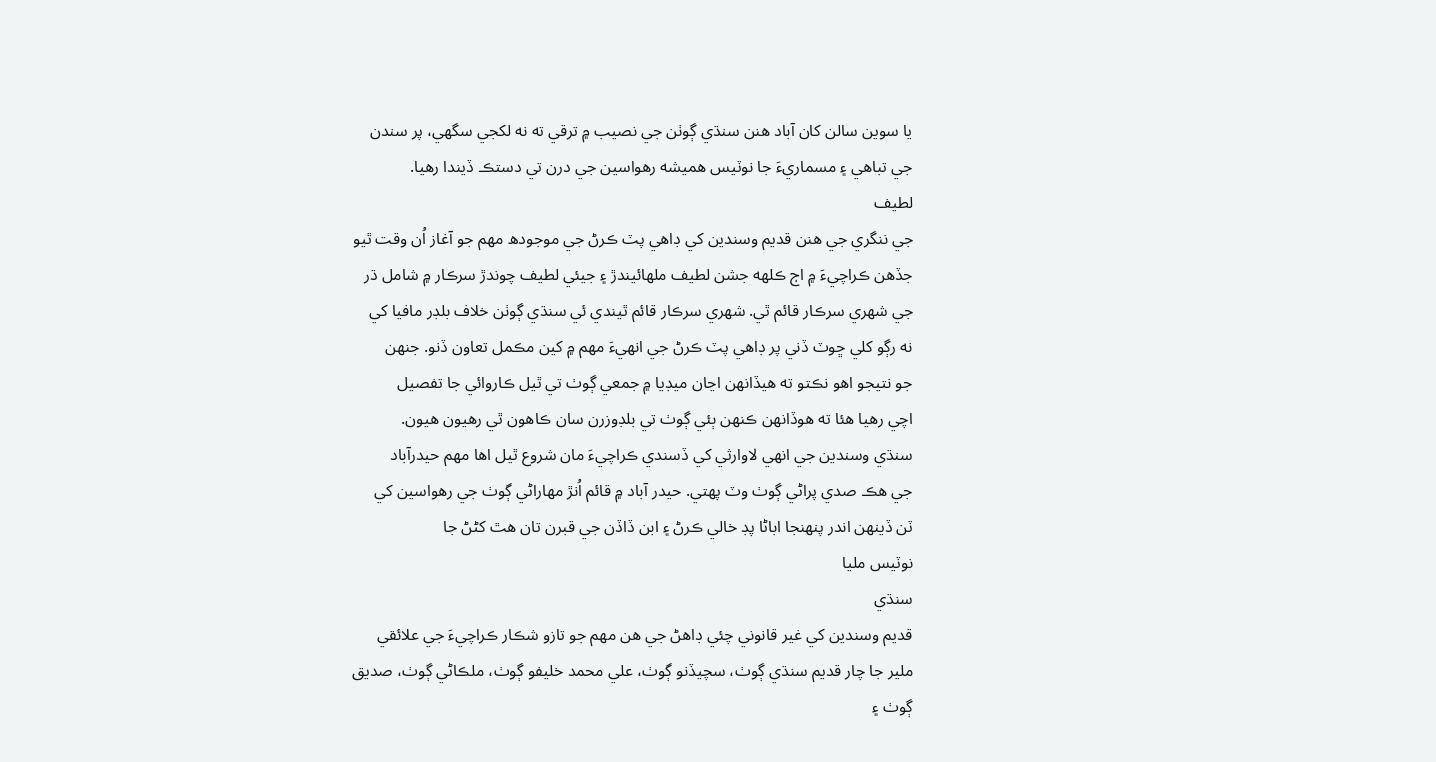يا سوين سالن کان آباد هنن سنڌي ڳوٺن جي نصيب ۾ ترقي ته نه لکجي سگھي، پر سندن
جي تباهي ۽ مسماريءَ جا نوٽيس هميشه رهواسين جي درن تي دستڪ ڏيندا رهيا.
لطيف
جي ننگري جي هنن قديم وسندين کي ڊاهي پٽ ڪرڻ جي موجودھ مهم جو آغاز اُن وقت ٿيو
جڏهن ڪراچيءَ ۾ اڄ ڪلهه جشن لطيف ملهائيندڙ ۽ جيئي لطيف چوندڙ سرڪار ۾ شامل ڌر
جي شهري سرڪار قائم ٿي. شهري سرڪار قائم ٿيندي ئي سنڌي ڳوٺن خلاف بلڊر مافيا کي
نه رڳو کلي ڇوٽ ڏني پر ڊاهي پٽ ڪرڻ جي انهيءَ مهم ۾ کين مڪمل تعاون ڏنو. جنهن
جو نتيجو اهو نڪتو ته هيڏانهن اڃان ميڊيا ۾ جمعي ڳوٺ تي ٿيل ڪاروائي جا تفصيل
اچي رهيا هئا ته هوڏانهن ڪنهن ٻئي ڳوٺ تي بلڊوزرن سان ڪاهون ٿي رهيون هيون.
سنڌي وسندين جي انهي لاوارثي کي ڏسندي ڪراچيءَ مان شروع ٿيل اها مهم حيدرآباد
جي هڪ صدي پراڻي ڳوٺ وٽ پهتي. حيدر آباد ۾ قائم اُنڙ مهاراڻي ڳوٺ جي رهواسين کي
ٽن ڏينهن اندر پنهنجا اباڻا پڊ خالي ڪرڻ ۽ ابن ڏاڏن جي قبرن تان هٿ کڻڻ جا
نوٽيس مليا
سنڌي
قديم وسندين کي غير قانوني چئي ڊاهڻ جي هن مهم جو تازو شڪار ڪراچيءَ جي علائقي
ملير جا چار قديم سنڌي ڳوٺ، سچيڏنو ڳوٺ، علي محمد خليفو ڳوٺ، ملڪاڻي ڳوٺ، صديق
ڳوٺ ۽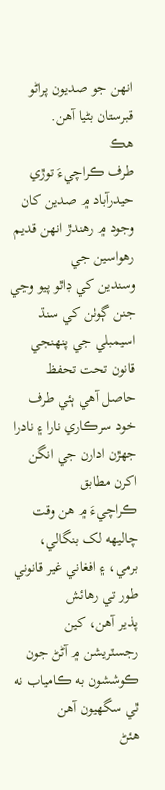انهن جو صديون پراڻو قبرستان بڻيا آهن.
هڪ
طرف ڪراچيءَ توڙي حيدرآباد ۾ صدين کان وجود ۾ رهندڙ انهن قديم رهواسين جي
وسندين کي ڊاٿو پيو وڃي جنن ڳوٺن کي سنڌ اسيمبلي جي پنهنجي قانون تحت تحفظ
حاصل آهي ٻئي طرف خود سرڪاري نارا ۽ نادرا جھڙن ادارن جي انگن اکرن مطابق
ڪراچيءَ ۾ هن وقت چاليهه لک بنگالي، برمي، ۽ افغاني غير قانوني طور تي رهائش
پذير آهن، کين رجسٽريشن ۾ آڻڻ جون ڪوششون به ڪامياب نه ٿي سگهيون آهن
هئڻ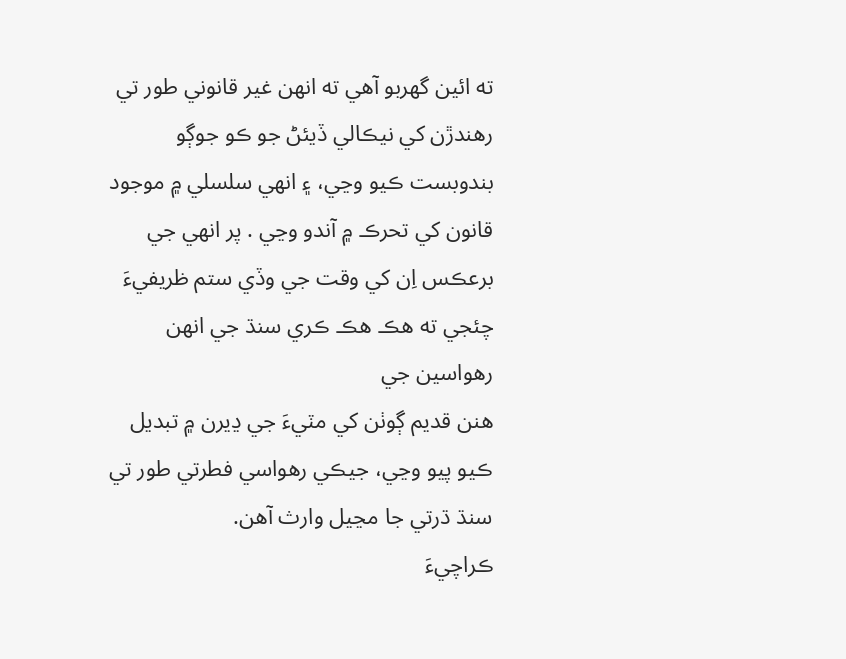ته ائين گھربو آهي ته انهن غير قانوني طور تي رهندڙن کي نيڪالي ڏيئڻ جو ڪو جوڳو
بندوبست ڪيو وڃي، ۽ انهي سلسلي ۾ موجود قانون کي تحرڪ ۾ آندو وڃي . پر انهي جي
برعڪس اِن کي وقت جي وڏي ستم ظريفيءَ چئجي ته هڪ هڪ ڪري سنڌ جي انهن رهواسين جي
هنن قديم ڳوٺن کي مٽيءَ جي ڍيرن ۾ تبديل ڪيو پيو وڃي، جيڪي رهواسي فطرتي طور تي
سنڌ ڌرتي جا مڃيل وارث آهن.
ڪراچيءَ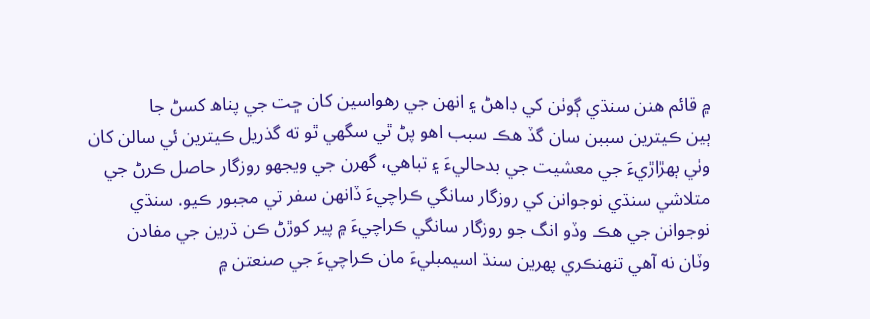۾ قائم هنن سنڌي ڳوٺن کي ڊاهڻ ۽ انهن جي رهواسين کان ڇت جي پناھ کسڻ جا
ٻين ڪيترين سببن سان گڏ هڪ سبب اهو پڻ ٿي سگھي ٿو ته گذريل ڪيترين ئي سالن کان
وٺي ٻهڙاڙيءَ جي معشيت جي بدحاليءَ ۽ تباهي، گھرن جي ويجھو روزگار حاصل ڪرڻ جي
متلاشي سنڌي نوجوانن کي روزگار سانگي ڪراچيءَ ڏانهن سفر تي مجبور ڪيو. سنڌي
نوجوانن جي هڪ وڏو انگ جو روزگار سانگي ڪراچيءَ ۾ پير کوڙڻ ڪن ڌرين جي مفادن
وٽان نه آهي تنهنڪري پهرين سنڌ اسيمبليءَ مان ڪراچيءَ جي صنعتن ۾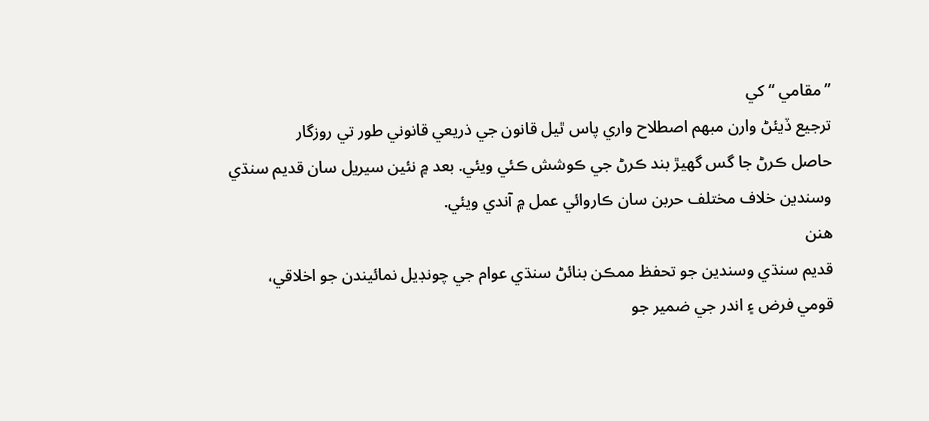”مقامي “ کي
ترجيع ڏيئڻ وارن مبهم اصطلاح واري پاس ٿيل قانون جي ذريعي قانوني طور تي روزگار
حاصل ڪرڻ جا گس گھيڙ بند ڪرڻ جي ڪوشش ڪئي ويئي. بعد ۾ نئين سيريل سان قديم سنڌي
وسندين خلاف مختلف حربن سان ڪاروائي عمل ۾ آندي ويئي.
هنن
قديم سنڌي وسندين جو تحفظ ممڪن بنائڻ سنڌي عوام جي چونڊيل نمائيندن جو اخلاقي،
قومي فرض ۽ اندر جي ضمير جو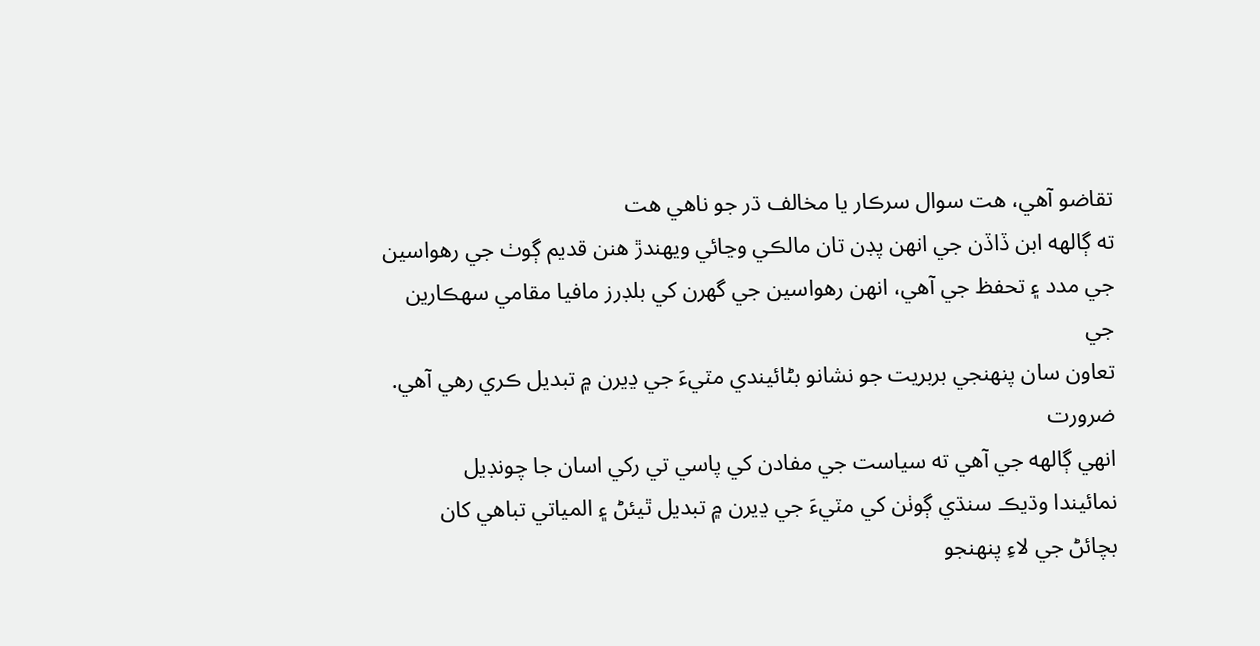تقاضو آهي، هت سوال سرڪار يا مخالف ڌر جو ناهي هت
ته ڳالهه ابن ڏاڏن جي انهن پڊن تان مالڪي وڃائي ويهندڙ هنن قديم ڳوٺ جي رهواسين
جي مدد ۽ تحفظ جي آهي، انهن رهواسين جي گھرن کي بلڊرز مافيا مقامي سهڪارين جي
تعاون سان پنهنجي بربريت جو نشانو بڻائيندي مٽيءَ جي ڍيرن ۾ تبديل ڪري رهي آهي.
ضرورت
انهي ڳالهه جي آهي ته سياست جي مفادن کي پاسي تي رکي اسان جا چونڊيل
نمائيندا وڌيڪ سنڌي ڳوٺن کي مٽيءَ جي ڍيرن ۾ تبديل ٿيئڻ ۽ المياتي تباهي کان
بچائڻ جي لاءِ پنهنجو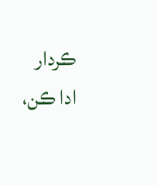ڪردار ادا ڪن،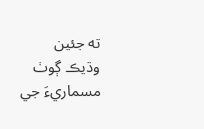ته جئين وڌيڪ ڳوٺ مسماريءَ جي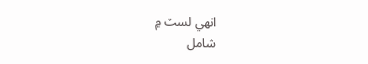انهي لسٽ ۾
شامل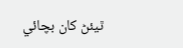ٿيئڻ کان بچائي